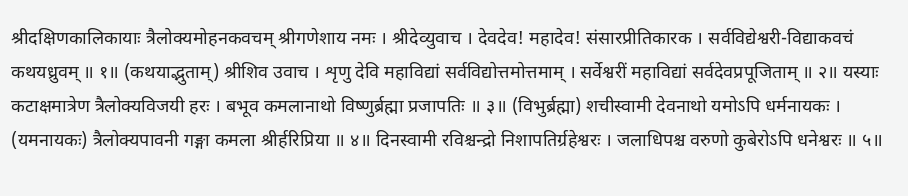श्रीदक्षिणकालिकायाः त्रैलोक्यमोहनकवचम् श्रीगणेशाय नमः । श्रीदेव्युवाच । देवदेव! महादेव! संसारप्रीतिकारक । सर्वविद्येश्वरी-विद्याकवचं कथयध्रुवम् ॥ १॥ (कथयाद्भुताम्) श्रीशिव उवाच । शृणु देवि महाविद्यां सर्वविद्योत्तमोत्तमाम् । सर्वेश्वरीं महाविद्यां सर्वदेवप्रपूजिताम् ॥ २॥ यस्याः कटाक्षमात्रेण त्रैलोक्यविजयी हरः । बभूव कमलानाथो विष्णुर्ब्रह्मा प्रजापतिः ॥ ३॥ (विभुर्ब्रह्मा) शचीस्वामी देवनाथो यमोऽपि धर्मनायकः । (यमनायकः) त्रैलोक्यपावनी गङ्गा कमला श्रीर्हरिप्रिया ॥ ४॥ दिनस्वामी रविश्चन्द्रो निशापतिर्ग्रहेश्वरः । जलाधिपश्च वरुणो कुबेरोऽपि धनेश्वरः ॥ ५॥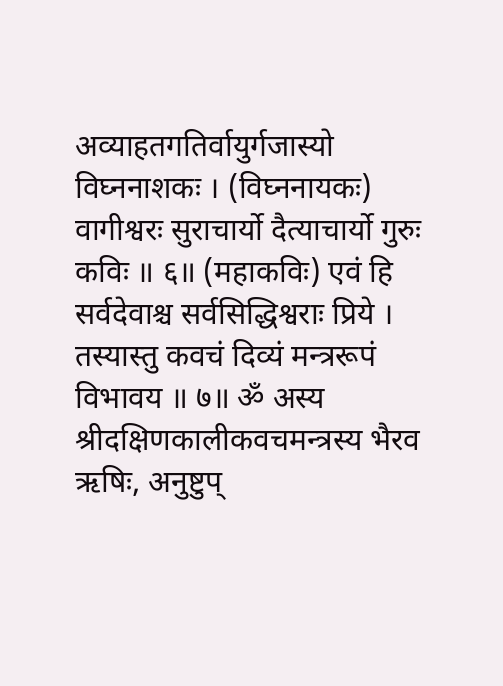अव्याहतगतिर्वायुर्गजास्यो विघ्ननाशकः । (विघ्ननायकः) वागीश्वरः सुराचार्यो दैत्याचार्यो गुरुः कविः ॥ ६॥ (महाकविः) एवं हि सर्वदेवाश्च सर्वसिद्धिश्वराः प्रिये । तस्यास्तु कवचं दिव्यं मन्त्ररूपं विभावय ॥ ७॥ ॐ अस्य श्रीदक्षिणकालीकवचमन्त्रस्य भैरव ऋषिः, अनुष्टुप्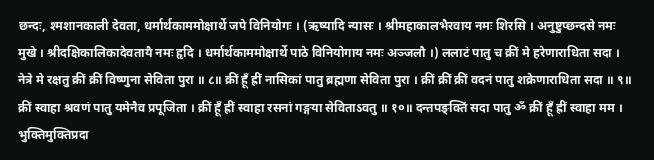छन्दः, श्मशानकाली देवता, धर्मार्थकाममोक्षार्थे जपे विनियोगः । (ऋष्यादि न्यासः । श्रीमहाकालभैरवाय नमः शिरसि । अनुष्टुप्छन्दसे नमः मुखे । श्रीदक्षिकालिकादेवतायै नमः हृदि । धर्मार्थकाममोक्षार्थे पाठे विनियोगाय नमः अञ्जलौ ।) ललाटं पातु च क्रीं मे हरेणाराधिता सदा । नेत्रे मे रक्षतु क्रीं क्रीं विष्णुना सेविता पुरा ॥ ८॥ क्रीं हूँ ह्रीं नासिकां पातु ब्रह्मणा सेविता पुरा । क्रीं क्रीं क्रीं वदनं पातु शक्रेणाराधिता सदा ॥ ९॥ क्रीं स्वाहा श्रवणं पातु यमेनैव प्रपूजिता । क्रीं हूँ ह्रीं स्वाहा रसनां गङ्गया सेविताऽवतु ॥ १०॥ दन्तपङ्क्तिं सदा पातु ॐ क्रीं हूँ ह्रीं स्वाहा मम । भुक्तिमुक्तिप्रदा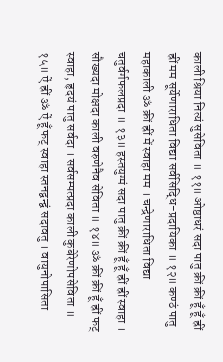काली श्रिया नित्यं सुसेविता ॥ ११॥ ओष्ठाधरं सदा पातु क्रीं क्रीं हूँ हूँ ह्रीं ह्रीं मम सूर्येणाराधिता विद्या सर्वसिद्धि-प्रदायिका ॥ १२॥ कण्ठं पातु महाकाली ॐ क्रीं ह्रीं में स्वाहा मम । चन्द्रेणाराधिता विद्या चतुर्वर्गफलप्रदा ॥ १३॥ हस्तयुग्मं सदा पातु क्रीं क्रीं हूँ हूँ ह्रीं ह्रीं स्वाहा । सौख्यदा मोक्षदा काली वरुणेनैव सेविता ॥ १४॥ ॐ क्रीं क्रीं हूँ ह्रीं फट् स्वाहा, हृदयं पातु सर्वदा । सर्वसम्पत्प्रदा काली कुबेरेणोपसेविता ॥ १५॥ ऐं ह्रीं ॐ ऐं हूँ फट् स्वाहा स्तनद्वन्द्वं सदावतु । वायुनोपासिता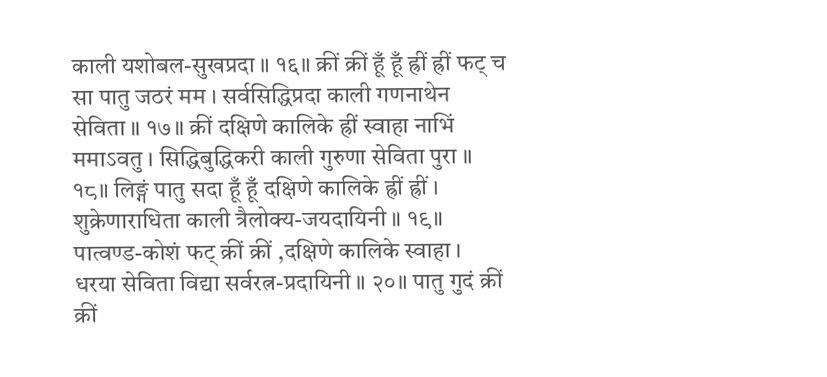काली यशोबल-सुखप्रदा ॥ १६॥ क्रीं क्रीं हूँ हूँ ह्रीं ह्रीं फट् च सा पातु जठरं मम । सर्वसिद्धिप्रदा काली गणनाथेन सेविता ॥ १७॥ क्रीं दक्षिणे कालिके ह्रीं स्वाहा नाभिं ममाऽवतु । सिद्धिबुद्धिकरी काली गुरुणा सेविता पुरा ॥ १८॥ लिङ्गं पातु सदा हूँ हूँ दक्षिणे कालिके ह्रीं ह्रीं । शुक्रेणाराधिता काली त्रैलोक्य-जयदायिनी ॥ १९॥ पात्वण्ड-कोशं फट् क्रीं क्रीं ,दक्षिणे कालिके स्वाहा । धरया सेविता विद्या सर्वरत्न-प्रदायिनी ॥ २०॥ पातु गुदं क्रीं क्रीं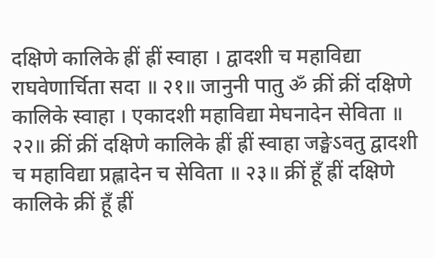दक्षिणे कालिके ह्रीं ह्रीं स्वाहा । द्वादशी च महाविद्या राघवेणार्चिता सदा ॥ २१॥ जानुनी पातु ॐ क्रीं क्रीं दक्षिणे कालिके स्वाहा । एकादशी महाविद्या मेघनादेन सेविता ॥ २२॥ क्रीं क्रीं दक्षिणे कालिके ह्रीं ह्रीं स्वाहा जङ्घेऽवतु द्वादशी च महाविद्या प्रह्लादेन च सेविता ॥ २३॥ क्रीं हूँ ह्रीं दक्षिणे कालिके क्रीं हूँ ह्रीं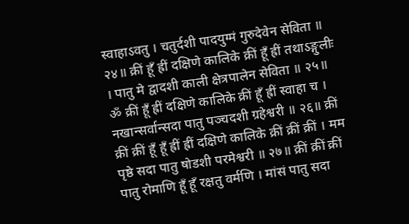स्वाहाऽवतु । चतुर्दशी पादयुग्मं गुरुदेवेन सेविता ॥ २४॥ क्रीं हूँ ह्रीं दक्षिणे कालिके क्रीं हूँ ह्रीं तथाऽङ्गुलीः । पातु मे द्वादशी काली क्षेत्रपालेन सेविता ॥ २५॥ ॐ क्रीं हूँ ह्रीं दक्षिणे कालिके क्रीं हूँ ह्रीं स्वाहा च । नखान्सर्वान्सदा पातु पञ्चदशी ग्रहेश्वरी ॥ २६॥ क्रीं क्रीं क्रीं हूँ हूँ ह्रीं ह्रीं दक्षिणे कालिके क्रीं क्रीं क्रीं । मम पृष्ठे सदा पातु षोडशी परमेश्वरी ॥ २७॥ क्रीं क्रीं क्रीं पातु रोमाणि हूँ हूँ रक्षतु वर्मणि । मांसं पातु सदा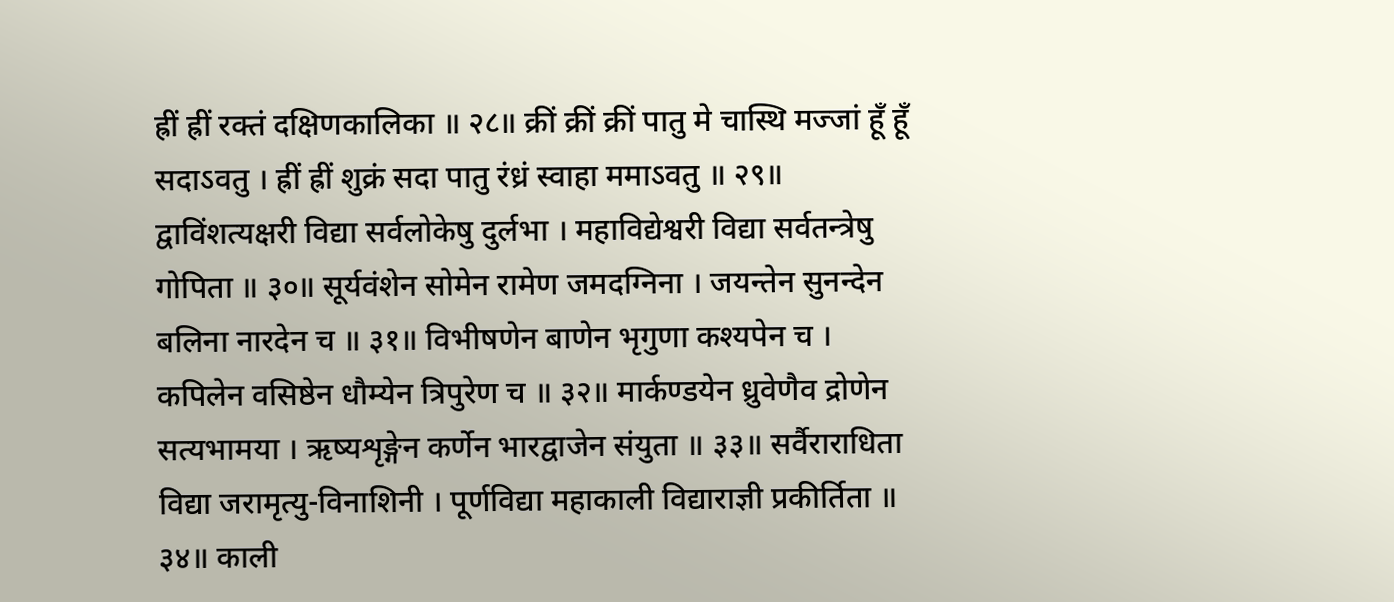ह्रीं ह्रीं रक्तं दक्षिणकालिका ॥ २८॥ क्रीं क्रीं क्रीं पातु मे चास्थि मज्जां हूँ हूँ सदाऽवतु । ह्रीं ह्रीं शुक्रं सदा पातु रंध्रं स्वाहा ममाऽवतु ॥ २९॥ द्वाविंशत्यक्षरी विद्या सर्वलोकेषु दुर्लभा । महाविद्येश्वरी विद्या सर्वतन्त्रेषु गोपिता ॥ ३०॥ सूर्यवंशेन सोमेन रामेण जमदग्निना । जयन्तेन सुनन्देन बलिना नारदेन च ॥ ३१॥ विभीषणेन बाणेन भृगुणा कश्यपेन च । कपिलेन वसिष्ठेन धौम्येन त्रिपुरेण च ॥ ३२॥ मार्कण्डयेन ध्रुवेणैव द्रोणेन सत्यभामया । ऋष्यशृङ्गेन कर्णेन भारद्वाजेन संयुता ॥ ३३॥ सर्वैराराधिता विद्या जरामृत्यु-विनाशिनी । पूर्णविद्या महाकाली विद्याराज्ञी प्रकीर्तिता ॥ ३४॥ काली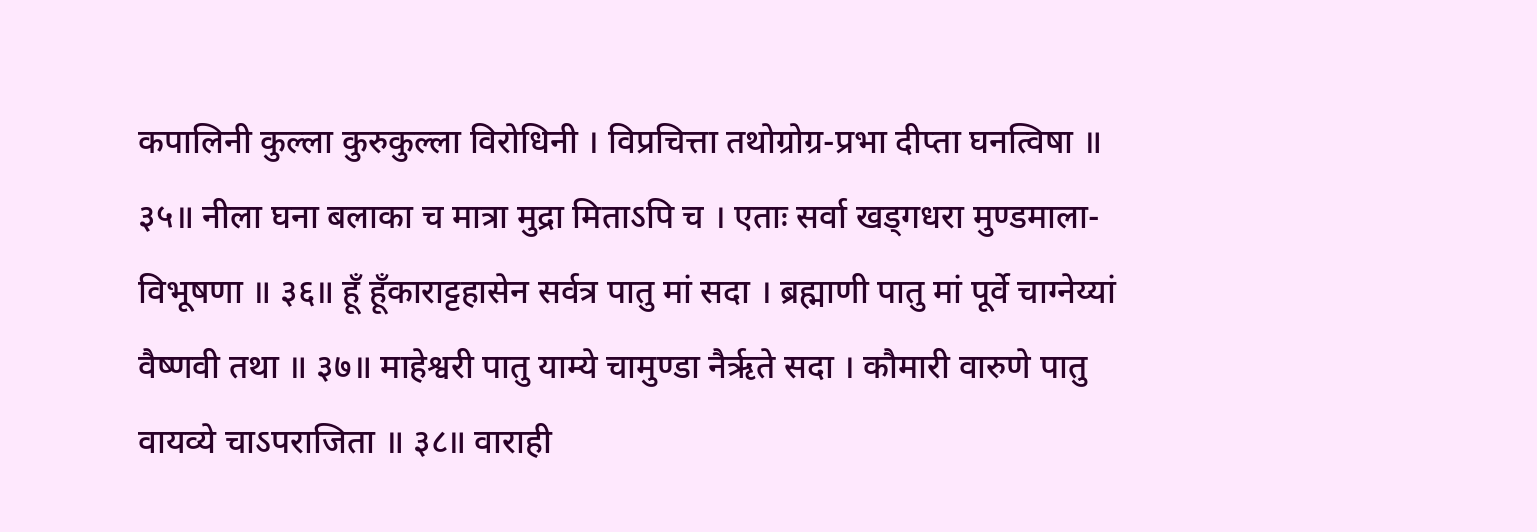कपालिनी कुल्ला कुरुकुल्ला विरोधिनी । विप्रचित्ता तथोग्रोग्र-प्रभा दीप्ता घनत्विषा ॥ ३५॥ नीला घना बलाका च मात्रा मुद्रा मिताऽपि च । एताः सर्वा खड्गधरा मुण्डमाला-विभूषणा ॥ ३६॥ हूँ हूँकाराट्टहासेन सर्वत्र पातु मां सदा । ब्रह्माणी पातु मां पूर्वे चाग्नेय्यां वैष्णवी तथा ॥ ३७॥ माहेश्वरी पातु याम्ये चामुण्डा नैरृते सदा । कौमारी वारुणे पातु वायव्ये चाऽपराजिता ॥ ३८॥ वाराही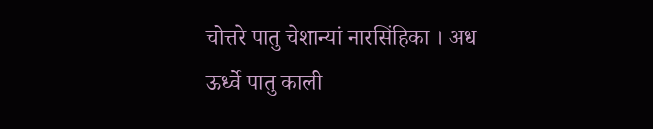चोत्तरे पातु चेशान्यां नारसिंहिका । अध ऊर्ध्वे पातु काली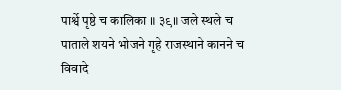पार्श्वे पृष्ठे च कालिका ॥ ३९॥ जले स्थले च पाताले शयने भोजने गृहे राजस्थाने कानने च विवादे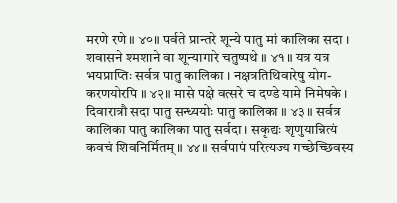मरणे रणे ॥ ४०॥ पर्वते प्रान्तरे शून्ये पातु मां कालिका सदा । शवासने श्मशाने वा शून्यागारे चतुष्पथे ॥ ४१॥ यत्र यत्र भयप्राप्तिः सर्वत्र पातु कालिका । नक्षत्रतिथिवारेषु योग-करणयोरपि ॥ ४२॥ मासे पक्षे वत्सरे च दण्डे यामे निमेषके । दिवारात्रौ सदा पातु सन्ध्ययोः पातु कालिका ॥ ४३॥ सर्वत्र कालिका पातु कालिका पातु सर्वदा । सकृद्यः शृणुयान्नित्यं कवचं शिवनिर्मितम् ॥ ४४॥ सर्वपापं परित्यज्य गच्छेच्छिवस्य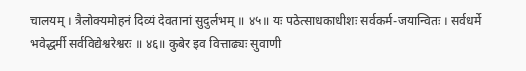चालयम् । त्रैलोक्यमोहनं दिव्यं देवतानां सुदुर्लभम् ॥ ४५॥ यः पठेत्साधकाधीशः सर्वकर्म-जयान्वितः । सर्वधर्मे भवेद्धर्मी सर्वविद्येश्वरेश्वरः ॥ ४६॥ कुबेर इव वित्ताढ्यः सुवाणी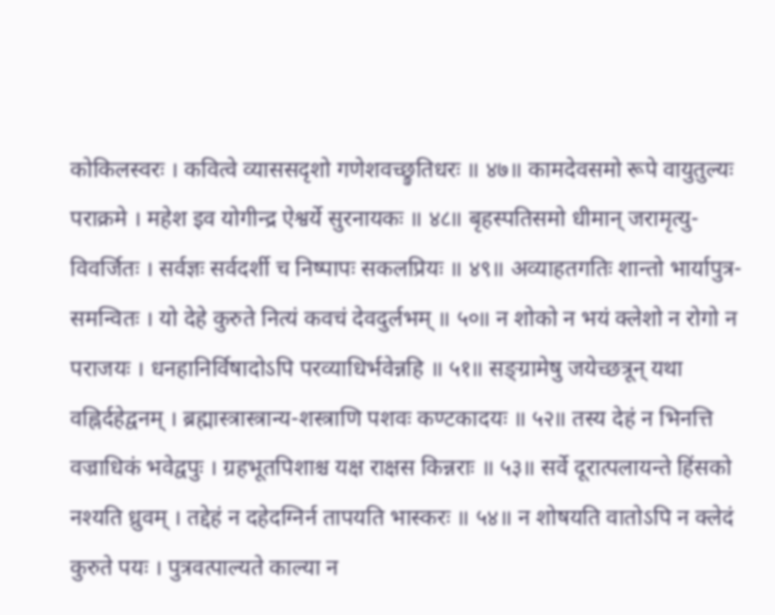कोकिलस्वरः । कवित्वे व्याससदृशो गणेशवच्छ्रुतिधरः ॥ ४७॥ कामदेवसमो रूपे वायुतुल्यः पराक्रमे । महेश इव योगीन्द्र ऐश्वर्ये सुरनायकः ॥ ४८॥ बृहस्पतिसमो धीमान् जरामृत्यु-विवर्जितः । सर्वज्ञः सर्वदर्शी च निष्पापः सकलप्रियः ॥ ४९॥ अव्याहतगतिः शान्तो भार्यापुत्र-समन्वितः । यो देहे कुरुते नित्यं कवचं देवदुर्लभम् ॥ ५०॥ न शोको न भयं क्लेशो न रोगो न पराजयः । धनहानिर्विषादोऽपि परव्याधिर्भवेन्नहि ॥ ५१॥ सङ्ग्रामेषु जयेच्छत्रून् यथा वह्निर्दहेद्वनम् । ब्रह्मास्त्रास्त्रान्य-शस्त्राणि पशवः कण्टकादयः ॥ ५२॥ तस्य देहं न भिनत्ति वज्राधिकं भवेद्वपुः । ग्रहभूतपिशाश्च यक्ष राक्षस किन्नराः ॥ ५३॥ सर्वे दूरात्पलायन्ते हिंसको नश्यति ध्रुवम् । तद्देहं न दहेदग्निर्न तापयति भास्करः ॥ ५४॥ न शोषयति वातोऽपि न क्लेदं कुरुते पयः । पुत्रवत्पाल्यते काल्या न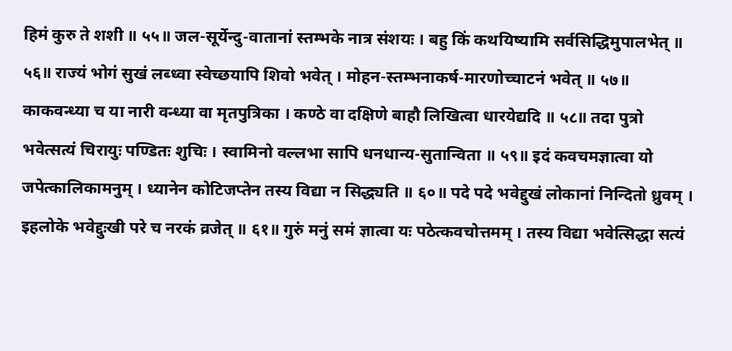हिमं कुरु ते शशी ॥ ५५॥ जल-सूर्येन्दु-वातानां स्तम्भके नात्र संशयः । बहु किं कथयिष्यामि सर्वसिद्धिमुपालभेत् ॥ ५६॥ राज्यं भोगं सुखं लब्ध्वा स्वेच्छयापि शिवो भवेत् । मोहन-स्तम्भनाकर्ष-मारणोच्चाटनं भवेत् ॥ ५७॥ काकवन्ध्या च या नारी वन्ध्या वा मृतपुत्रिका । कण्ठे वा दक्षिणे बाहौ लिखित्वा धारयेद्यदि ॥ ५८॥ तदा पुत्रो भवेत्सत्यं चिरायुः पण्डितः शुचिः । स्वामिनो वल्लभा सापि धनधान्य-सुतान्विता ॥ ५९॥ इदं कवचमज्ञात्वा यो जपेत्कालिकामनुम् । ध्यानेन कोटिजप्तेन तस्य विद्या न सिद्ध्यति ॥ ६०॥ पदे पदे भवेद्दुखं लोकानां निन्दितो ध्रुवम् । इहलोके भवेद्दुःखी परे च नरकं व्रजेत् ॥ ६१॥ गुरुं मनुं समं ज्ञात्वा यः पठेत्कवचोत्तमम् । तस्य विद्या भवेत्सिद्धा सत्यं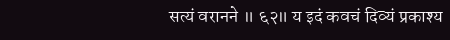सत्यं वरानने ॥ ६२॥ य इदं कवचं दिव्यं प्रकाश्य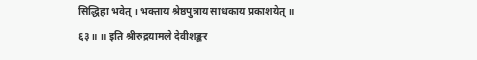सिद्धिहा भवेत् । भक्ताय श्रेष्ठपुत्राय साधकाय प्रकाशयेत् ॥ ६३॥ ॥ इति श्रीरुद्रयामले देवीशङ्कर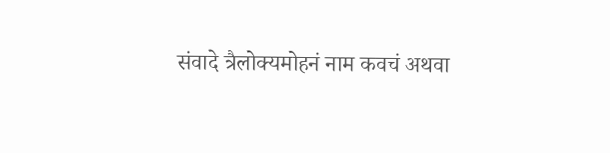संवादे त्रैलोक्यमोहनं नाम कवचं अथवा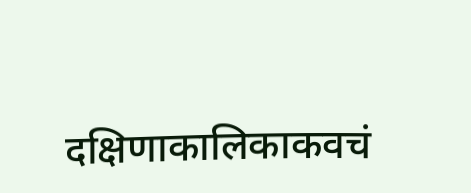दक्षिणाकालिकाकवचं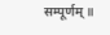सम्पूर्णम् ॥